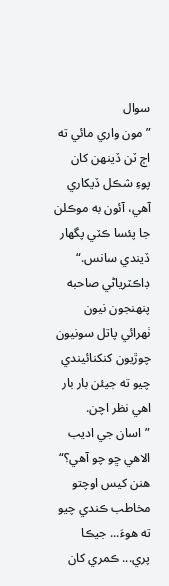سوال
”مون واري مائي ته اڄ ٽن ڏينهن کان پوءِ شڪل ڏيکاري آهي، آئون به موڪلن جا پئسا ڪٽي پگهار ڏيندي سانس.“
ڊاڪٽرياڻي صاحبه پنهنجون نيون ٺهرائي پاتل سونيون چوڙيون کنکنائيندي چيو ته جيئن بار بار اهي نظر اچن.
”اسان جي اديب الاهي ڇو چو آهي؟“
هنن کيس اوچتو مخاطب ڪندي چيو ته هوءَ... جيڪا پري... ڪمري کان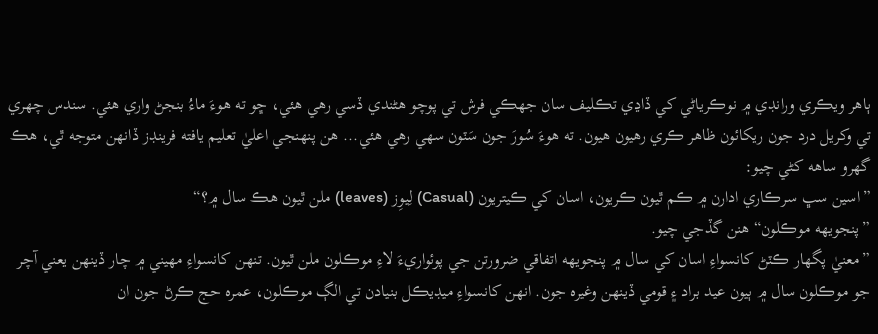ٻاهر ويڪري ورانڊي ۾ نوڪرياڻي کي ڏاڍي تڪليف سان جهڪي فرش تي پوچو هڻندي ڏسي رهي هئي، ڇو ته هوءَ ماءُ بنجڻ واري هئي. سندس چهري تي وکريل درد جون ريکائون ظاهر ڪري رهيون هيون. ته هوءَ سُورَ جون سَٽون سهي رهي هئي... هن پنهنجي اعليٰ تعليم يافته فرينڊز ڏانهن متوجه ٿي، هڪ گهرو ساهه کڻي چيو:
”اسين سڀ سرڪاري ادارن ۾ ڪم ٿيون ڪريون، اسان کي ڪيتريون (Casual) لِيوِز (leaves) ملن ٿيون هڪ سال ۾؟“
”پنجويهه موڪلون“ هنن گڏجي چيو.
”معنيٰ پگهار ڪٽڻ کانسواءِ اسان کي سال ۾ پنجويهه اتفاقي ضرورتن جي پوئواريءَ لاءِ موڪلون ملن ٿيون. تنهن کانسواءِ مهيني ۾ چار ڏينهن يعني آچر جو موڪلون سال ۾ ٻيون عيد براد ۽ قومي ڏينهن وغيره جون. انهن کانسواءِ ميڊيڪل بنيادن تي الڳ موڪلون، عمره حج ڪرڻ جون ان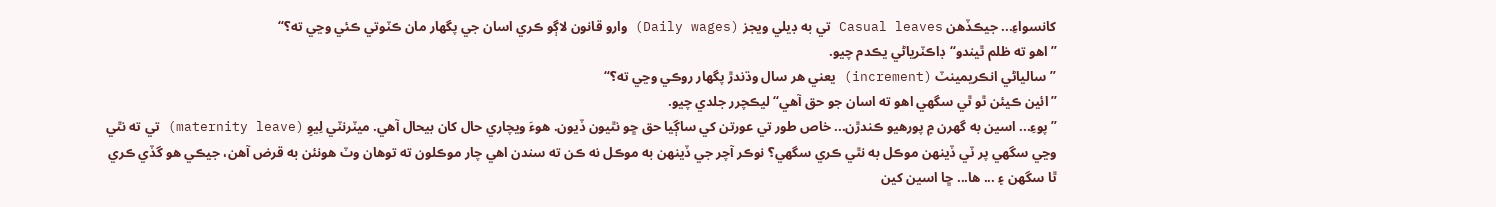کانسواءِ... جيڪڏهن Casual leaves تي به ڊيلي ويجز (Daily wages) وارو قانون لاڳو ڪري اسان جي پگهار مان ڪٽوتي ڪئي وڃي ته؟“
”اهو ته ظلم ٿيندو“ ڊاڪٽرياڻي يڪدم چيو.
”سالياڻي انڪريمينٽ (increment) يعني هر سال وڌندڙ پگهار روڪي وڃي ته؟“
”ائين ڪيئن ٿو ٿي سگهي اهو ته اسان جو حق آهي“ ليڪچرر جلدي چيو.
”پوءِ... اسين به گهرن ۾ پورهيو ڪندڙن... خاص طور تي عورتن کي ساڳيا حق ڇو نٿيون ڏيون. هوءَ ويچاري حال کان بيحال آهي. ميٽرنٽي لِيوِ (maternity leave) تي ته نٿي وڃي سگهي پر ٽي ڏينهن موڪل به نٿي ڪري سگهي؟ نوڪر آچر جي ڏينهن به موڪل نه ڪن ته سندن اهي چار موڪلون ته توهان وٽ هونئن به قرض آهن، جيڪي هو گڏي ڪري ٿا سگهن ۽ ... ها... ڇا اسين کين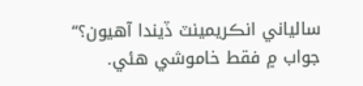سالياني انڪريمينٽ ڏيندا آهيون؟“
جواب ۾ فقط خاموشي هئي.